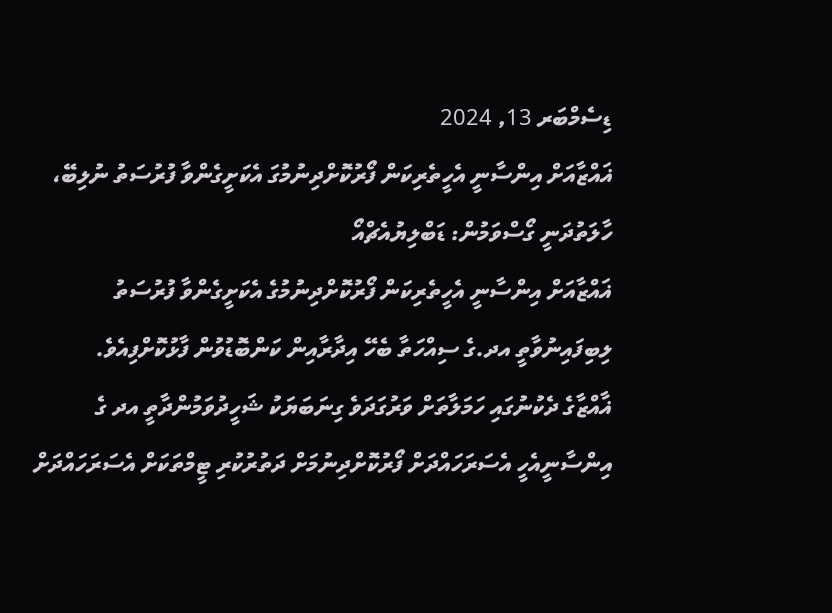ޑިސެމްބަރ 13, 2024
ޣައްޒާއަށް އިންސާނީ އެހީތެރިކަން ފޯރުކޮށްދިނުމުގަ އެކަށީގެންވާ ފުރުސަތު ނުލިބޭ، ހާލަތުދަނީ ގޯސްވަމުން: ޑަބްލިޔުއެޗްއޯ
ޣައްޒާއަށް އިންސާނީ އެހީތެރިކަން ފޯރުކޮށްދިނުމުގެ އެކަށީގެންވާ ފުރުސަތު ލިބިފައިނުވާތީ އދ.ގެ ސިއްހަތާ ބެހޭ އިދާރާއިން ކަންބޮޑުވުން ފާޅުކޮށްފިއެވެ.
ޣާއްޒާގެ ދެކުނުގައި ހަމަލާތަށް ވަރުގަދަވެ ގިނަބަޔަކު ޝަހީދުވަމުންދާތީ އދ ގެ އިންސާނީއެހީ އެސަރަހައްދަށް ފޯރުކޮށްދިނުމަށް ދަތުރުކުރި ޓީމްތަކަށް އެސަރަހައްދަށް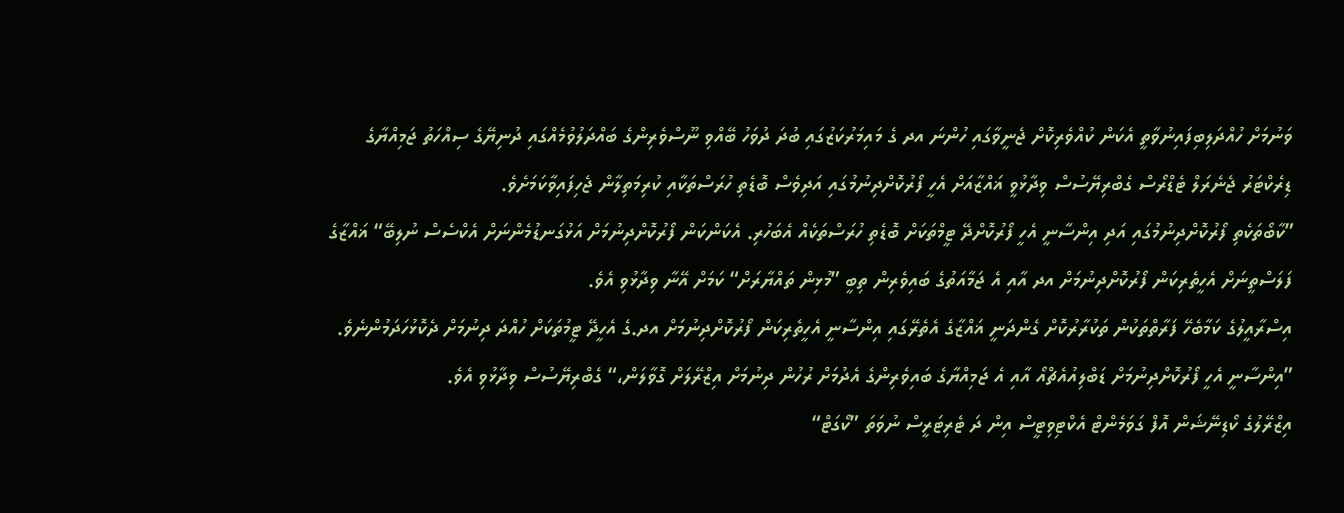ވަނުމަށް ހުއްދަލިބިފައިނުވާތީ އެކަން ކުއްވެރިކޮށް ޖެނީވާގައި ހުންނަ އދ ގެ މައިމަރުކަޒުގައި ބުދަ ދުވަހު ބޭއްވި ނޫސްވެރިންގެ ބައްދަލުވުމެއްގައި ދުނިޔޭގެ ސިއްހަތު ޖަމިއްޔާގެ ޑިރެކްޓަރު ޖެނެރަލް ޓެޑްރޯސް ގެބްރިޔޭސުސް ވިދާޅުވީ ޣައްޒާއަށް އެހީ ފޯރުކޮށްދިނުމުގައި އަދިވެސް ބޮޑެތި ހުރަސްތަކާއި ކުރިމަތިލާން ޖެހިފައިވާކަމަށެވެ.
”ކާބޯތަކެތި ފޯރުކޮށްދިނުމުގައި އަދި އިންސާނީ އެހީ ފޯރުކޮށްދޭ ޓީމްތަކަށް ބޮޑެތި ހުރަސްތަކެއް އެބަހުރި. އެކަންކަން ފޯރުކޮށްދިނުމަށް އަޅުގަނޑުމެންނަށް އެކްސެސް ނުލިބޭ“ ޣައްޒާގެ ފަލަސްތީނަށް އެހީތެރިކަން ފޯރުކޮށްދިނުމަށް އދ އާއި އެ ޖަމާއަތުގެ ބައިވެރިން ތިބީ ”މުޅިން ތައްޔާރަށް“ ކަމަށް އޭނާ ވިދާޅުވި އެވެ.
އިސްރާއީލުގެ ކަމާބެހޭ ފަރާތްތަކުން ތަކުރާރުކޮށް ގެންދަނީ ޣައްޒާގެ އެތެރޭގައި އިންސާނީ އެހީތެރިކަން ފޯރުކޮށްދިނުމަށް އދ.ގެ އެހީދޭ ޓީމުތަކަށް ހުއްދަ ދިނުމަށް ދެކޮޅުހަދަމުންނެވެ.
”އިންސާނީ އެހީ ފޯރުކޮށްދިނުމަށް ޑަބްލިއުއެޗްއޯ އާއި އެ ޖަމިއްޔާގެ ބައިވެރިންގެ އެދުމަށް ރުހުން ދިނުމަށް އިޒްރޭލަށް ގޮވާލަން،“ ގެބްރިޔޭސުސް ވިދާޅުވި އެވެ.
އިޒްރޭލުގެ ކޯޑިނޭޝަން އޮފް ގަވަމެންޓް އެކްޓިވިޓީސް އިން ދަ ޓެރިޓަރީސް ނުވަތަ ”ކޯގަޓް“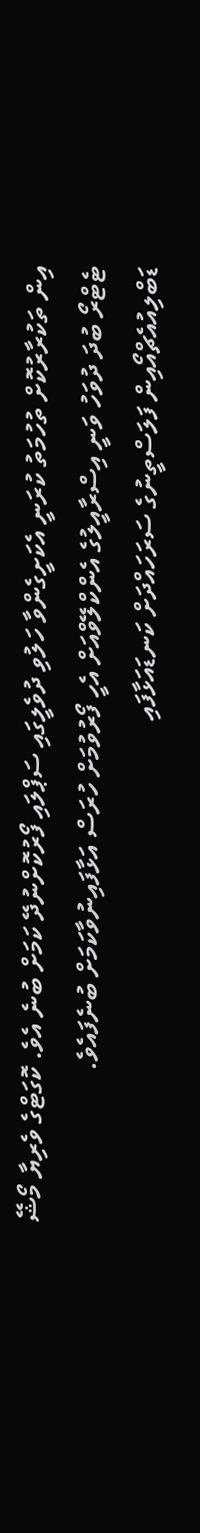އިން ތަކުރާރުކޮށް ތުހުމަތު ކުރަނީ އެކަށީގެންވާ ހަލުވި ދުވެލީގައި ސަޕްލައި ފޯރުކޮށްނުދޭ ކަމަށް ބުނެ އެވެ. ކޮގަޓްގެ ވެރިޔާ މޯޝޭ ޓެޓްރޯ ބުދަ ދުވަހު ވަނީ އިސްރާއީލުގެ އެންކްލޭވްއަށް އެހީ ފޯރުވުމަށް ހުރަސް އަޅާފައިނުވާކަމަށް ބުނެފައެވެ.
ޑަބްލިއުއެޗްއޯއިން ފަލަސްތީނުގެ ސަރަހައްދަށް ކަނޑައަޅާފައި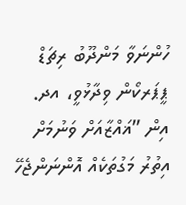ހުންނަވާ މަންދޫބު ރިޗަޑް ޕީޕަރކޯން ވިދާޅުވީ، އދ. އިން ”ޣައްޒާއަށް ވަނުމަށް އިތުރު މަގުތަކެއް އޮންނަންޖެހޭ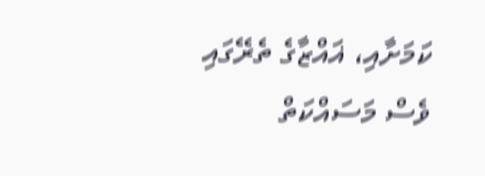ކަމަށާއި، ޣައްޒާގެ ތެރޭގައި ވެސް މަސައްކަތް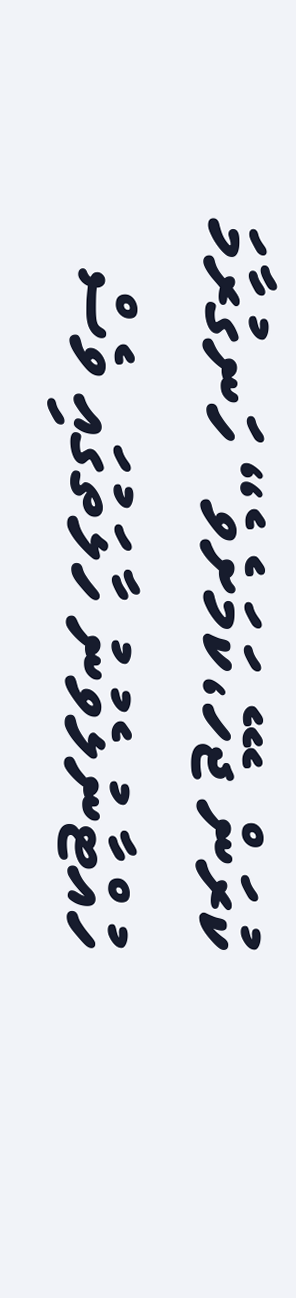ކުރަން ޖެހޭ،ކަމަށެވެ“ ހަނގުރާމަ ހުއްޓާނުލެވުނު ހާލަތުގައި ވެސް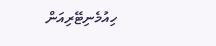ހިއުމެނިޓޭރިއަން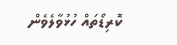ކޮރިޑޯތައް ހުޅުވާލެވެން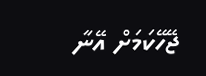ޖޭހޭކަމަށް އޭނާ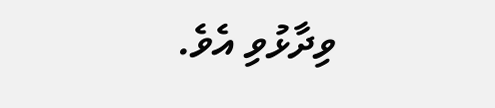ވިދާޅުވި އެވެ.